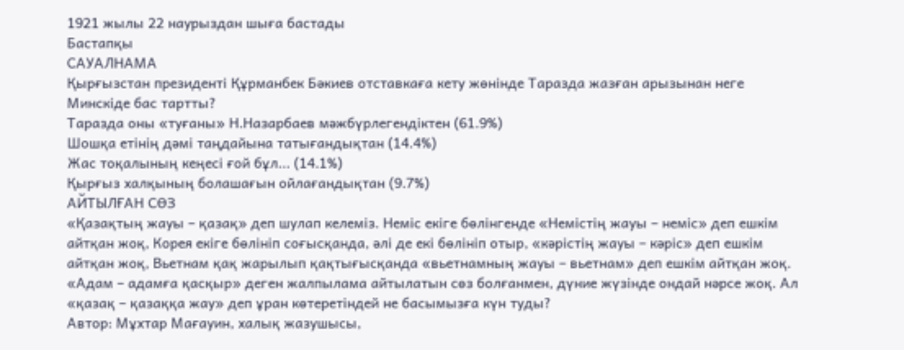1921 жылы 22 наурыздан шыға бастады
Бастапқы
САУАЛНАМА
Қырғызстан президентi Құрманбек Бәкиев отставкаға кету жөнiнде Таразда жазған арызынан неге Минскiде бас тартты?
Таразда оны «туғаны» Н.Назарбаев мәжбүрлегендiктен (61.9%)
Шошқа етiнiң дәмi таңдайына татығандықтан (14.4%)
Жас тоқалының кеңесi ғой бұл... (14.1%)
Қырғыз халқының болашағын ойлағандықтан (9.7%)
АЙТЫЛҒАН СӨЗ
«Қазақтың жауы – қазақ» деп шулап келеміз. Неміс екіге бөлінгенде «Немістің жауы – неміс» деп ешкім айтқан жоқ, Корея екіге бөлініп соғысқанда, әлі де екі бөлініп отыр, «кәрістің жауы – кәріс» деп ешкім айтқан жоқ, Вьетнам қақ жарылып қақтығысқанда «вьетнамның жауы – вьетнам» деп ешкім айтқан жоқ.  «Адам – адамға қасқыр» деген жалпылама айтылатын сөз болғанмен, дүние жүзінде ондай нәрсе жоқ. Ал «қазақ – қазаққа жау» деп ұран көтеретіндей не басымызға күн туды?
Автор: Мұхтар Мағауин, халық жазушысы,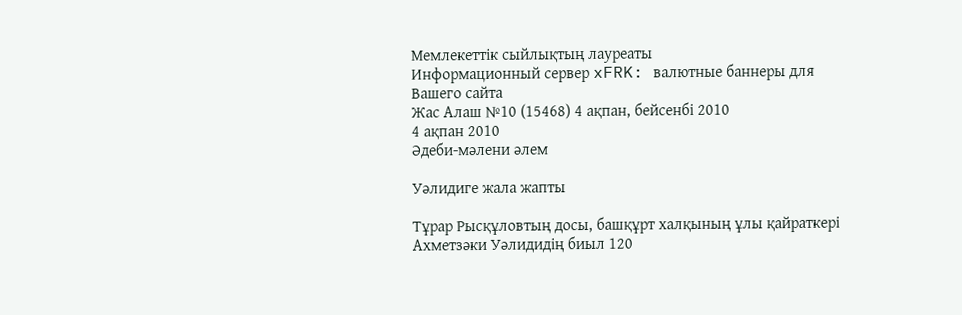Мемлекеттік сыйлықтың лауреаты
Информационный сервер xFRK: валютные баннеры для Вашего сайта
Жас Алаш №10 (15468) 4 ақпан, бейсенбі 2010
4 ақпан 2010
Әдеби-мәлени әлем

Уәлидиге жала жапты

Тұрар Рысқұловтың досы, башқұрт халқының ұлы қайраткерi Ахметзәки Уәлидидiң биыл 120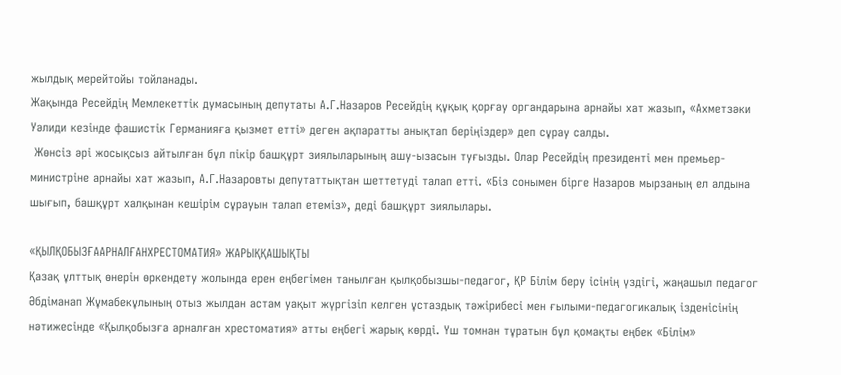жылдық мерейтойы тойланады.
Жақында Ресейдiң Мемлекеттiк думасының депутаты А.Г.Назаров Ресейдiң құқық қорғау органдарына арнайы хат жазып, «Ахметзәки Уәлиди кезiнде фашистiк Германияға қызмет еттi» деген ақпаратты анықтап берiңiздер» деп сұрау салды.
 Жөнсiз әрi жосықсыз айтылған бұл пiкiр башқұрт зиялыларының ашу-ызасын туғызды. Олар Ресейдiң президентi мен премьер-министрiне арнайы хат жазып, А.Г.Назаровты депутаттықтан шеттетудi талап еттi. «Бiз сонымен бiрге Назаров мырзаның ел алдына шығып, башқұрт халқынан кешiрiм сұрауын талап етемiз», дедi башқұрт зиялылары.

«ҚЫЛҚОБЫЗҒААРНАЛҒАНХРЕСТОМАТИЯ» ЖАРЫҚҚАШЫҚТЫ
Қазақ ұлттық өнерiн өркендету жолында ерен еңбегiмен танылған қылқобызшы-педагог, ҚР Бiлiм беру iсiнiң үздiгi, жаңашыл педагог Әбдiманап Жұмабекұлының отыз жылдан астам уақыт жүргiзiп келген ұстаздық тәжiрибесi мен ғылыми-педагогикалық iзденiсiнiң нәтижесiнде «Қылқобызға арналған хрестоматия» атты еңбегi жарық көрдi. Үш томнан тұратын бұл қомақты еңбек «Бiлiм»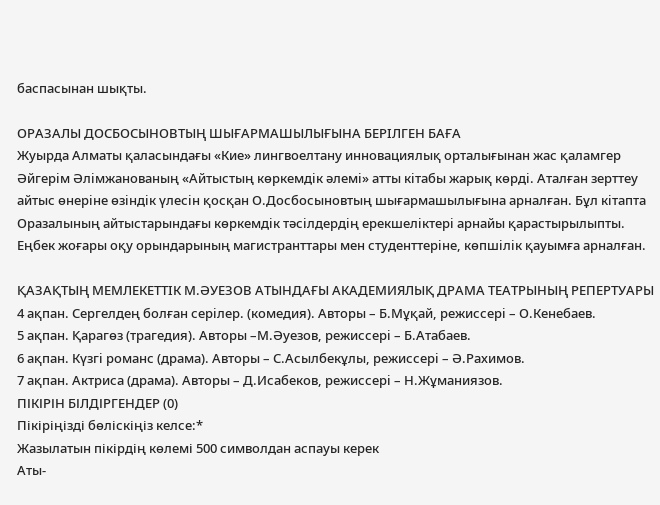баспасынан шықты.

ОРАЗАЛЫ ДОСБОСЫНОВТЫҢ ШЫҒАРМАШЫЛЫҒЫНА БЕРIЛГЕН БАҒА
Жуырда Алматы қаласындағы «Кие» лингвоелтану инновациялық орталығынан жас қаламгер Әйгерiм Әлiмжанованың «Айтыстың көркемдiк әлемi» атты кiтабы жарық көрдi. Аталған зерттеу айтыс өнерiне өзiндiк үлесiн қосқан О.Досбосыновтың шығармашылығына арналған. Бұл кiтапта Оразалының айтыстарындағы көркемдiк тәсiлдердiң ерекшелiктерi арнайы қарастырылыпты. Еңбек жоғары оқу орындарының магистранттары мен студенттерiне, көпшiлiк қауымға арналған.

ҚАЗАҚТЫҢ МЕМЛЕКЕТТIК М.ӘУЕЗОВ АТЫНДАҒЫ АКАДЕМИЯЛЫҚ ДРАМА ТЕАТРЫНЫҢ РЕПЕРТУАРЫ
4 ақпан. Сергелдең болған серiлер. (комедия). Авторы – Б.Мұқай, режиссерi – О.Кенебаев.
5 ақпан. Қарагөз (трагедия). Авторы –М.Әуезов, режиссерi – Б.Атабаев.
6 ақпан. Күзгi романс (драма). Авторы – С.Асылбекұлы, режиссерi – Ә.Рахимов.
7 ақпан. Актриса (драма). Авторы – Д.Исабеков, режиссерi – Н.Жұманиязов.
ПІКІРІН БІЛДІРГЕНДЕР (0)
Пікіріңізді бөліскіңіз келсе:*
Жазылатын пікірдің көлемі 500 символдан аспауы керек
Аты-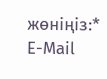жөніңіз:*
E-Mail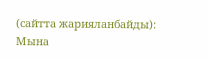(сайтта жарияланбайды):
Мына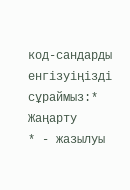код-сандарды енгізуіңізді сұраймыз:*
Жаңарту
* - жазылуы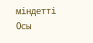міндетті
Осы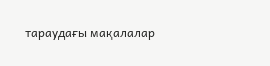тараудағы мақалалар